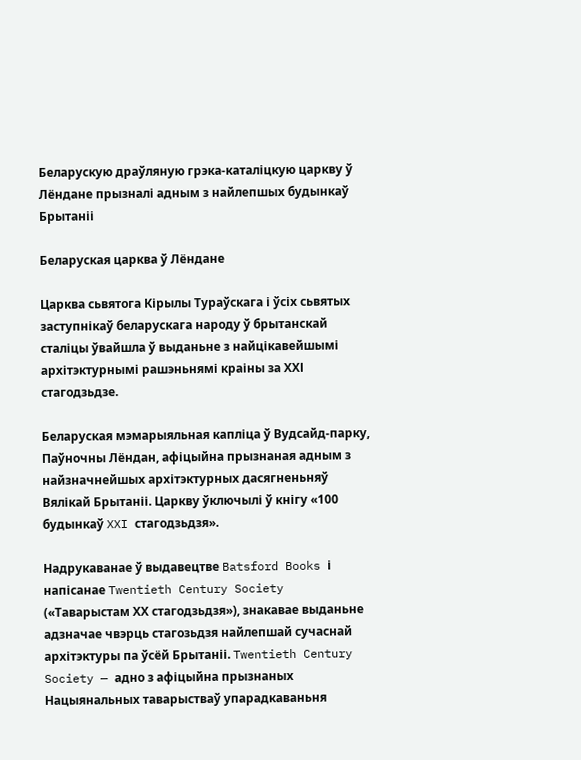Беларускую драўляную грэка-каталіцкую царкву ў Лёндане прызналі адным з найлепшых будынкаў Брытаніі

Беларуская царква ў Лёндане

Царква сьвятога Кірылы Тураўскага і ўсіх сьвятых заступнікаў беларускага народу ў брытанскай сталіцы ўвайшла ў выданьне з найцікавейшымі архітэктурнымі рашэньнямі краіны за ХХІ стагодзьдзе.

Беларуская мэмарыяльная капліца ў Вудсайд-парку, Паўночны Лёндан, афіцыйна прызнаная адным з найзначнейшых архітэктурных дасягненьняў Вялікай Брытаніі. Царкву ўключылі ў кнігу «100 будынкаў XXI стагодзьдзя».

Надрукаванае ў выдавецтве Batsford Books і напісанае Twentieth Century Society («Таварыстам ХХ стагодзьдзя»), знакавае выданьне адзначае чвэрць стагозьдзя найлепшай сучаснай архітэктуры па ўсёй Брытаніі. Twentieth Century Society — адно з афіцыйна прызнаных Нацыянальных таварыстваў упарадкаваньня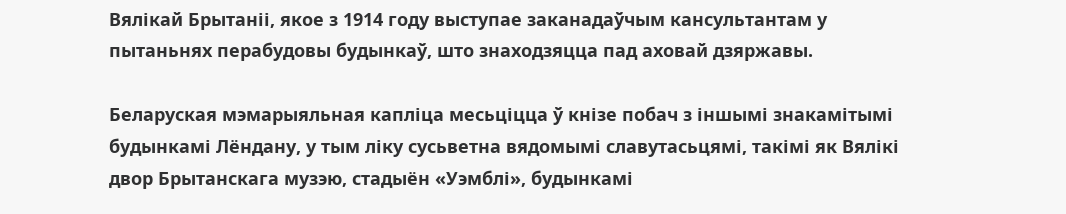Вялікай Брытаніі, якое з 1914 году выступае заканадаўчым кансультантам у пытаньнях перабудовы будынкаў, што знаходзяцца пад аховай дзяржавы.

Беларуская мэмарыяльная капліца месьціцца ў кнізе побач з іншымі знакамітымі будынкамі Лёндану, у тым ліку сусьветна вядомымі славутасьцямі, такімі як Вялікі двор Брытанскага музэю, стадыён «Уэмблі», будынкамі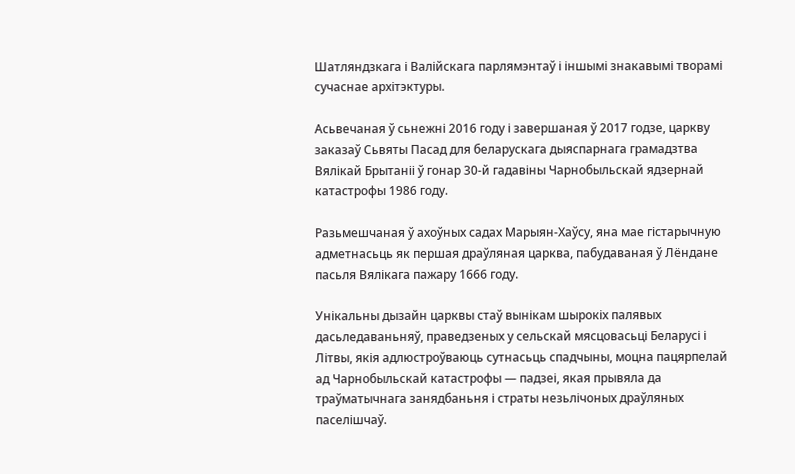Шатляндзкага і Валійскага парлямэнтаў і іншымі знакавымі творамі сучаснае архітэктуры.

Асьвечаная ў сьнежні 2016 году і завершаная ў 2017 годзе, царкву заказаў Сьвяты Пасад для беларускага дыяспарнага грамадзтва Вялікай Брытаніі ў гонар 30-й гадавіны Чарнобыльскай ядзернай катастрофы 1986 году.

Разьмешчаная ў ахоўных садах Марыян-Хаўсу, яна мае гістарычную адметнасьць як першая драўляная царква, пабудаваная ў Лёндане пасьля Вялікага пажару 1666 году.

Унікальны дызайн царквы стаў вынікам шырокіх палявых дасьледаваньняў, праведзеных у сельскай мясцовасьці Беларусі і Літвы, якія адлюстроўваюць сутнасьць спадчыны, моцна пацярпелай ад Чарнобыльскай катастрофы — падзеі, якая прывяла да траўматычнага занядбаньня і страты незьлічоных драўляных паселішчаў.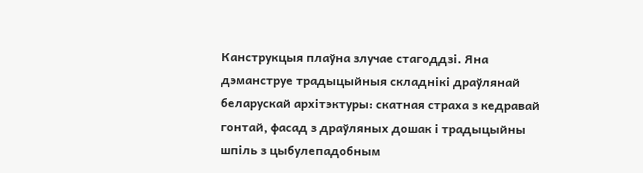Канструкцыя плаўна злучае стагоддзі. Яна дэманструе традыцыйныя складнікі драўлянай беларускай архітэктуры: скатная страха з кедравай гонтай, фасад з драўляных дошак і традыцыйны шпіль з цыбулепадобным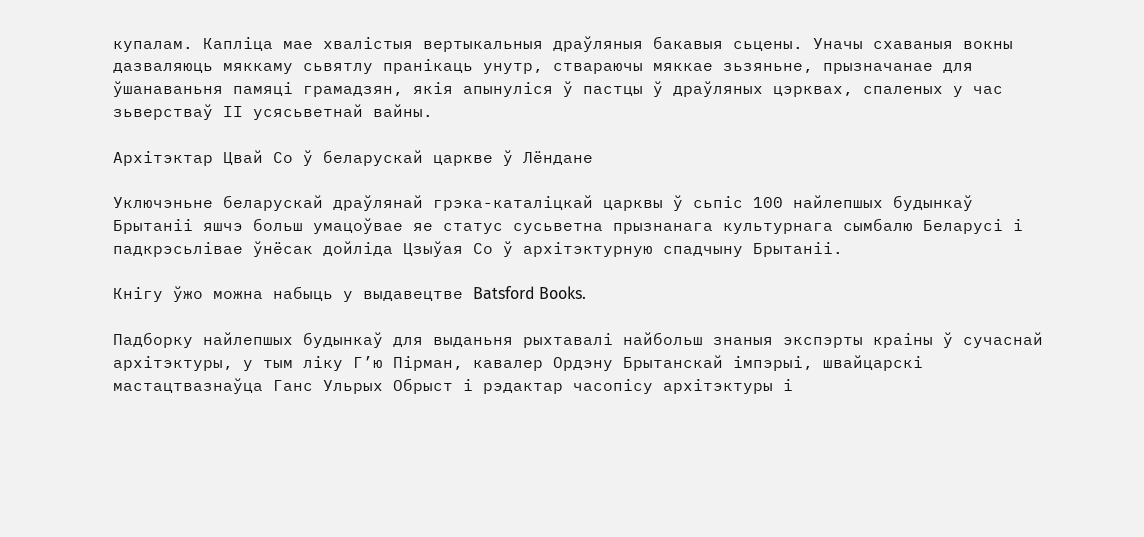купалам. Капліца мае хвалістыя вертыкальныя драўляныя бакавыя сьцены. Уначы схаваныя вокны дазваляюць мяккаму сьвятлу пранікаць унутр, ствараючы мяккае зьзяньне, прызначанае для ўшанаваньня памяці грамадзян, якія апынуліся ў пастцы ў драўляных цэрквах, спаленых у час зьверстваў ІІ усясьветнай вайны.

Архітэктар Цвай Со ў беларускай царкве ў Лёндане

Уключэньне беларускай драўлянай грэка-каталіцкай царквы ў сьпіс 100 найлепшых будынкаў Брытаніі яшчэ больш умацоўвае яе статус сусьветна прызнанага культурнага сымбалю Беларусі і падкрэсьлівае ўнёсак дойліда Цзыўая Со ў архітэктурную спадчыну Брытаніі.

Кнігу ўжо можна набыць у выдавецтве Batsford Books.

Падборку найлепшых будынкаў для выданьня рыхтавалі найбольш знаныя экспэрты краіны ў сучаснай архітэктуры, у тым ліку Г’ю Пірман, кавалер Ордэну Брытанскай імпэрыі, швайцарскі мастацтвазнаўца Ганс Ульрых Обрыст і рэдактар часопісу архітэктуры і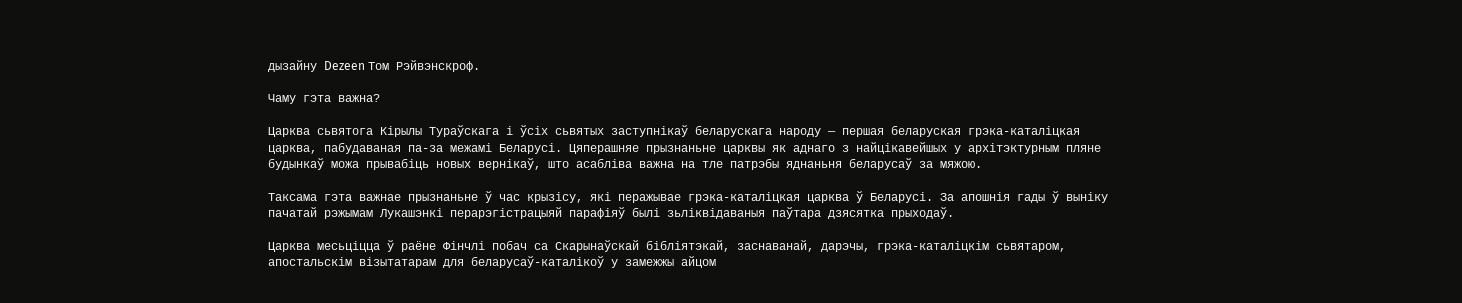дызайну Dezeen Том Рэйвэнскроф.

Чаму гэта важна?

Царква сьвятога Кірылы Тураўскага і ўсіх сьвятых заступнікаў беларускага народу — першая беларуская грэка-каталіцкая царква, пабудаваная па-за межамі Беларусі. Цяперашняе прызнаньне царквы як аднаго з найцікавейшых у архітэктурным пляне будынкаў можа прывабіць новых вернікаў, што асабліва важна на тле патрэбы яднаньня беларусаў за мяжою.

Таксама гэта важнае прызнаньне ў час крызісу, які перажывае грэка-каталіцкая царква ў Беларусі. За апошнія гады ў выніку пачатай рэжымам Лукашэнкі перарэгістрацыяй парафіяў былі зьліквідаваныя паўтара дзясятка прыходаў.

Царква месьціцца ў раёне Фінчлі побач са Скарынаўскай бібліятэкай, заснаванай, дарэчы, грэка-каталіцкім сьвятаром, апостальскім візытатарам для беларусаў-каталікоў у замежжы айцом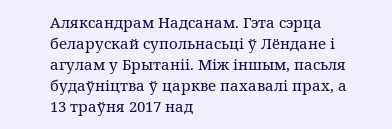Аляксандрам Надсанам. Гэта сэрца беларускай супольнасьці ў Лёндане і агулам у Брытаніі. Між іншым, пасьля будаўніцтва ў царкве пахавалі прах, а 13 траўня 2017 над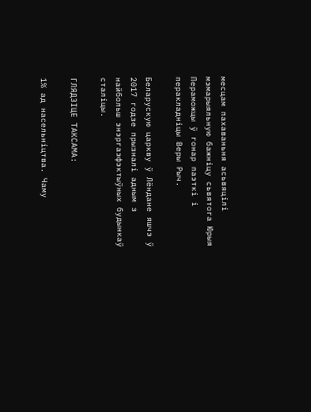месцам пахаваньня асьвяцілі мэмарыяльную бажніцу сьвятога Юрыя Пераможцы ў гонар паэткі і перакладніцы Веры Рыч.

Беларускую царкву ў Лёндане яшчэ ў 2017 годзе прызналі адным з найбольш энэргаэфэктыўных будынкаў сталіцы.

ГЛЯДЗІЦЕ ТАКСАМА:

1% ад насельніцтва. Чаму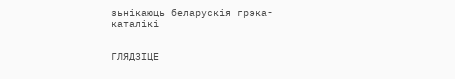зьнікаюць беларускія грэка-каталікі


ГЛЯДЗІЦЕ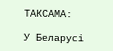ТАКСАМА:

У Беларусі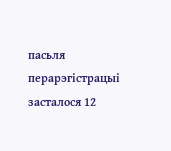пасьля перарэгістрацыі засталося 12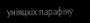уніяцкіх парафіяў